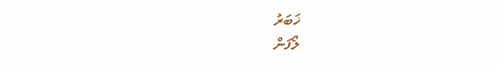ޚަބަރު
ލޯފަން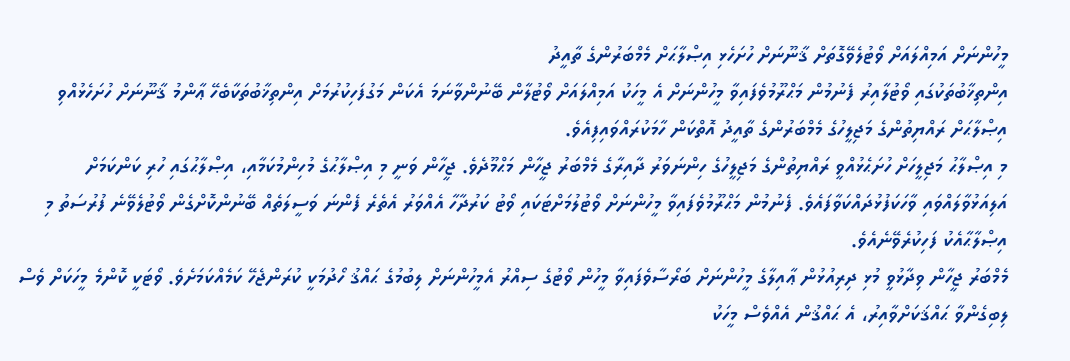މީހުންނަށް އަމިއްލައަށް ވޯޓުލެވޭގޮތަށް ޤާނޫނަށް ހުށަހެޅި އިޞްލާޙަށް މެމްބަރުންގެ ތާއީދު
އިންތިޚާބުތަކުގައި ވޯޓުލާއިރު ފެނުމުން މަޙްރޫމުވެފައިވާ މީހުންނަށް އެ މީހަކު އަމިއްލައަށް ވޯޓުލާން ބޭނުންވާނަމަ އެކަން މަގުފަހިކުރުމަށް އިންތިޚާބުތަކާބެހޭ ޢާންމު ޤާނޫނަށް ހުށަހެޅުއްވި އިޞްލާޙަށް ރައްޔިތުންގެ މަޖިލީހުގެ މެމްބަރުންގެ ތާއީދު އޮތްކަން ހާމަކުރައްވައިފިއެވެ.
މި އިޞްލާޙު މަޖިލީހަށް ހުށަޙެޅުއްވީ ރައްޔިތުންގެ މަޖިލީހުގެ ހިންނަވަރު ދާއިރާގެ މެމްބަރު ޖީހާން މަޙްމޫދެވެ. ޖީހާން ވަނީ މި އިޞްލާޙުގެ މުހިންމުކަމާއި، އިޞްލާޙުގައި ހުރި ކަންކަމަށް އަލިއަޅުވާލައްވައި ވާހަކަފުޅުދައްކަވާފައެވެ. ފެނުމުން މަޙްރޫމުވެފައިވާ މީހުންނަށް ވޯޓުލުމަށްޓަކައި ވޯޓު ކަރުދާހާ އެއްވަރު އެތެރެ ފެންނަ ވަސީލަތެއް ބޭނުންކޮށްގެން ވޯޓުލެވޭނެ ފުރުސަތު މި އިޞްލާޙާއެކު ފަހިކުރެވޭނެއެވެ.
މެމްބަރު ޖީހާން ވިދާޅުވީ މުޅި ދިރިއުޅުން ޢާއިލާގެ މީހުންނަށް ބަރޯސާވެފައިވާ މީހުން ވޯޓުގެ ސިއްރު އެމީހުންނަށް ލިބުމުގެ ޙައްޤު ހޯދުމަކީ ކުރަންޖެހޭ ކަމެއްކަމަށެވެ. ވޯޓަކީ ކޮންމެ މީހަކަށް ވެސް ލިބިގެންވާ ޙައްޤަކަށްވާއިރު، އެ ޙައްޤުން އެއްވެސް މީހަކު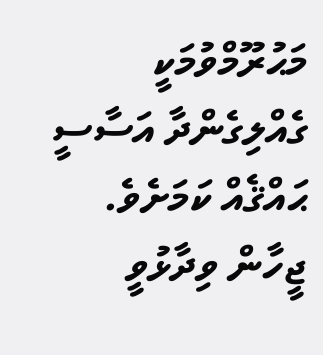މަޙުރޫމްވުމަކީ ގެއްލިގެންދާ އަސާސީ ޙައްޤެއް ކަމަށެވެ.
ޖީހާން ވިދާޅުވީ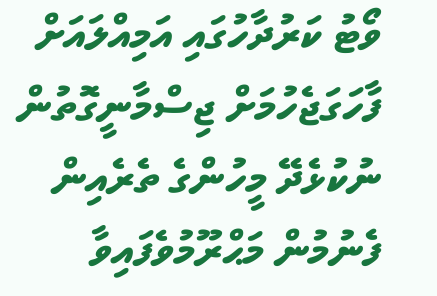ވޯޓު ކަރުދާހުގައި އަމިއްލައަށް ފާހަގަޖެހުމަށް ޖިސްމާނީގޮތުން ނުކުޅެދޭ މީހުންގެ ތެރެއިން ފެނުމުން މަޙްރޫމުވެފައިވާ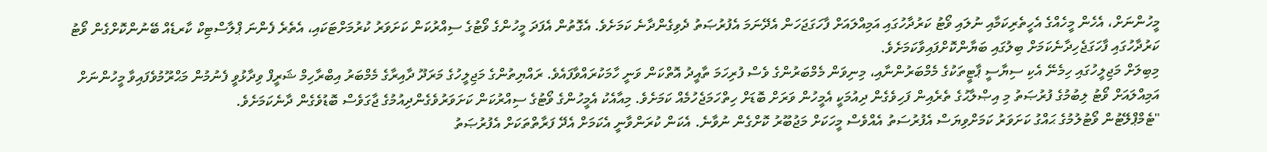މީހުންނަށް، އެހެން މީހެއްގެ އެހީތެރިކަމާއި ނުލައި ވޯޓު ކަރުދާހުގައި އަމިއްލައަށް ފާހަގަޖަހަން އެދޭނަމަ އެފުރުޞަތު ދެވިގެންދާނެ ކަމަށެވެ. އެގޮތުން އެފަދަ މީހުންގެ ވޯޓުގެ ސިއްރުކަން ކަށަވަރު ކުރުމަށްޓަކައި، އެތެރެ ފެންނަ ޕްލާސްޓިކް ކާރޑެއް ބޭނުންކޮށްގެން ވޯޓު ކަރުދާހުގައި ފާހަގަޖެހިދާނެކަމަށް ބިލުގައި ބަޔާންކޮށްފައިވާކަމަށެވެ.
މިބިލަށް މަޖިލީހުގައި ހިމެނޭ އެކި ސިޔާސީ ޕާޓީތަކުގެ މެމްބަރުންނާއި، މިނިވަން މެމްބަރުންގެ ވެސް ފުރިހަމަ ތާއީދު އޮތްކަން ވަނީ ހާމަކުރައްވާފައެވެ. ރައްޔިތުންގެ މަޖިލީހުގެ މަރަދޫ ދާއިރާގެ މެމްބަރު އިބްރާހިމް ޝަރީފް ވިދާޅުވީ ފެނުމުން މަޙްރޫމުވެފައިވާ މީހުންނަށް އަމިއްލައަށް ވޯޓު ލިބުމުގެ ފުރުޞަތު މި އިޞްލާޙުގެ ތެރެއިން ފަހިވެގެން ދިއުމަކީ އެމީހުން ވަރަށް ބޮޑަށް ހިތްހަމަޖެހުމެއް ކަމަށެވެ. މިއާއެކު އެމީހުންގެ ވޯޓުގެ ސިއްރުކަން ކަށަވަރުވެގެންދިއުމުގެ ޖާގަވެސް ބޮޑުވެގެން ދާނެކަމަށެވެ.
"ޓެމްޕްލޭޓުން ވޯޓުލުމުގެ ޙައްގު ކަށަވަރު ކަމަށްވިޔަސް އެފުރުސަތު އެއްވެސް މީހަކަށް މަޖުބޫރު ކޮށްގެން ނުވާނެ. އެކަން ކުރަންވާނީ އެކަމަށް އެދޭ ފަރާތްތަކަށް އެފުރުޞަތު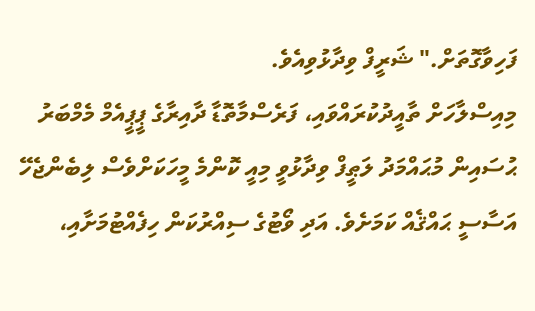ފަހިވާގޮތަށް." ޝަރީފް ވިދާޅުވިއެވެ.
މިއިސްލާހަށް ތާއީދުކުރައްވައި، ފަރެސްމާތޮޑާ ދާއިރާގެ ޕީޕީއެމް މެމްބަރު ޙުސައިން މުޙައްމަދު ލަޠީފް ވިދާޅުވީ މިއީ ކޮންމެ މީހަކަށްވެސް ލިބެންޖެހޭ އަސާސީ ޙައްޤެއް ކަމަށެވެ. އަދި ވޯޓުގެ ސިއްރުކަން ހިފެއްޓުމަށާއި،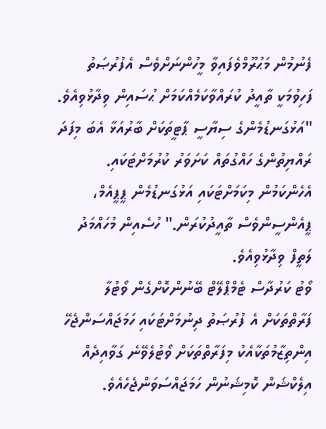ފެނުމުން މަޙުރޫމްވެފައިވާ މީހުންނަށްވެސް އެފުރުޞަތު ފަހިވުމަކީ ތާއީދު ކުރައްވާކަމެއްކަމަށް ޙުސައިން ވިދާޅުވިއެވެ.
"އަޅުގަނޑުމެންގެ ސިޔާސީ ޕާޓީތަކަށް ބާރުއަޅާ އެބަ މިފަދަ ރައްޔިތުންގެ ހައްގުތައް ކަށަވަރު ކުރުމަށްޓަކައި. އެހެންކަމުން މިކަމަށްޓަކައި އަޅުގަނޑުމެން ޕީޕީއެމް، ޕީއެންސީންވެސް ތާއީދުކުރަން." ހުސެއިން މުހައްމަދު ލަތީފް ވިދާޅުވިއެވެ.
ވޯޓު ކަރުދާސް ޓެމްޕްލޭޓް ބޭނުންކޮށްގެން ވޯޓުލާ ފަރާތްތަކަށް އެ ފުރުޞަތު ދިނުމަށްޓަކައި ހަމަޖައްސަންޖެހޭ އިންތިޒާމުތަކާއެކު މިފަރާތްތަކަށް ވޯޓުލެވޭނެ ގަވާއިދެއް އިލެކްޝަން ކޮމިޝަނުން ހަމަޖައްސަވަންޖެހެއެވެ.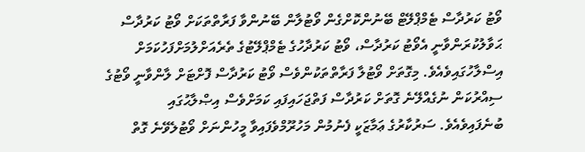ވޯޓު ކަރުދާސް ޓެމްޕްލޭޓް ބޭނުންކޮށްގެން ވޯޓުލާން ބޭނުންވާ ފަރާތްތަކަށް ވޯޓު ކަރުދާސް ޙަވާލުކުރަންވާނީ އެވޯޓު ކަރުދާސް، ވޯޓު ކަރުދާހުގެ ޓެމްޕްލޭޓުގެ ތެރެއަށްލުމަށްފަހުކަމަށް އިސްލާހުގައިވެއެވެ. މިގޮތަށް ވޯޓުލާ ފަރާތްތަކުންވެސް ވޯޓު ކަރުދާސް ފޮށްޓަށް ލާންވާނީ ވޯޓުގެ ސިއްރުކަން ނުގެއްލޭނެ ގޮތަށް ކަރުދާސް ފަތްޖަހައިފައި ކަމަށްވެސް އިޞްލާޙުގައި ބުނެފައިވެއެވެ. ސަރުކާރުގެ ޢަމާޒަކީ ފެނުމުން މަހުރޫމްވެފައިވާ މީހުންނަށް ވޯޓުލެވޭނެ ގޮތް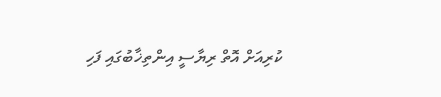ކުރިއަށް އޮތް ރިޔާސީ އިންތިޚާބުގައި ފަހި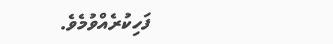ފަހިކުރެއްވުމެވެ.